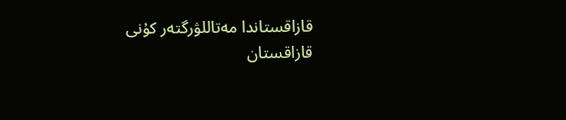قازاقستاندا مەتاللۋرگتەر كۇنى
قازاقستان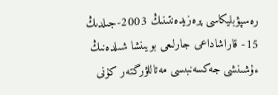رەسپۋبليكاسى پرەزيدەنتىنىڭ 2003-جىلدىڭ 15- قاراشاداعى جارلىعى بويىنشا شىلدەنىڭ ءۇشىنشى جەكسەنبىسى مەتاللۋرگتەر كۇنى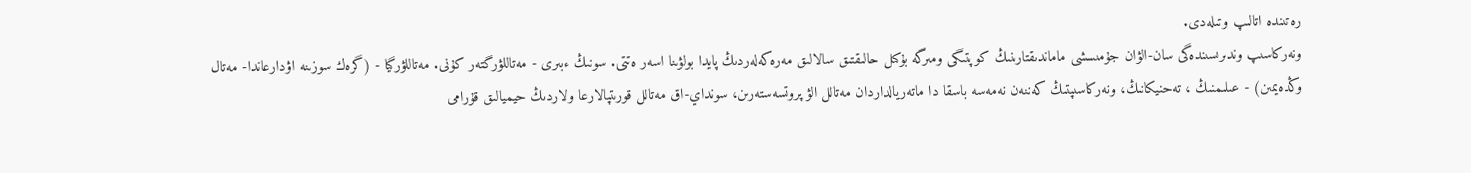رەتىندە اتالىپ وتىلەدى.
ونەركاسىپ وندىرىسىندەگى سان-الۋان جۇمىسشى ماماندىقتارىنىڭ كوپتىگى ومىرگە بۇكىل حالىقتىق سالالىق مەرەكەلەردىڭ پايدا بولۋىنا اسەر ەتتى. سونىڭ ءبىرى - مەتاللۋرگتەر كۇنى. مەتاللۋرگيا - (گرەك سوزىنە اۋدارعاندا- مەتال وڭدەيمىن) - عىلىمنىڭ ، تەحنيكانىڭ، ونەركاسىپتىڭ كەننەن نەمەسە باسقا دا ماتەريالداردان مەتالل الۋ پروتسەستەرىن، سونداي-اق مەتالل قورىتپالارعا ولاردىڭ حيميالىق قۇرامى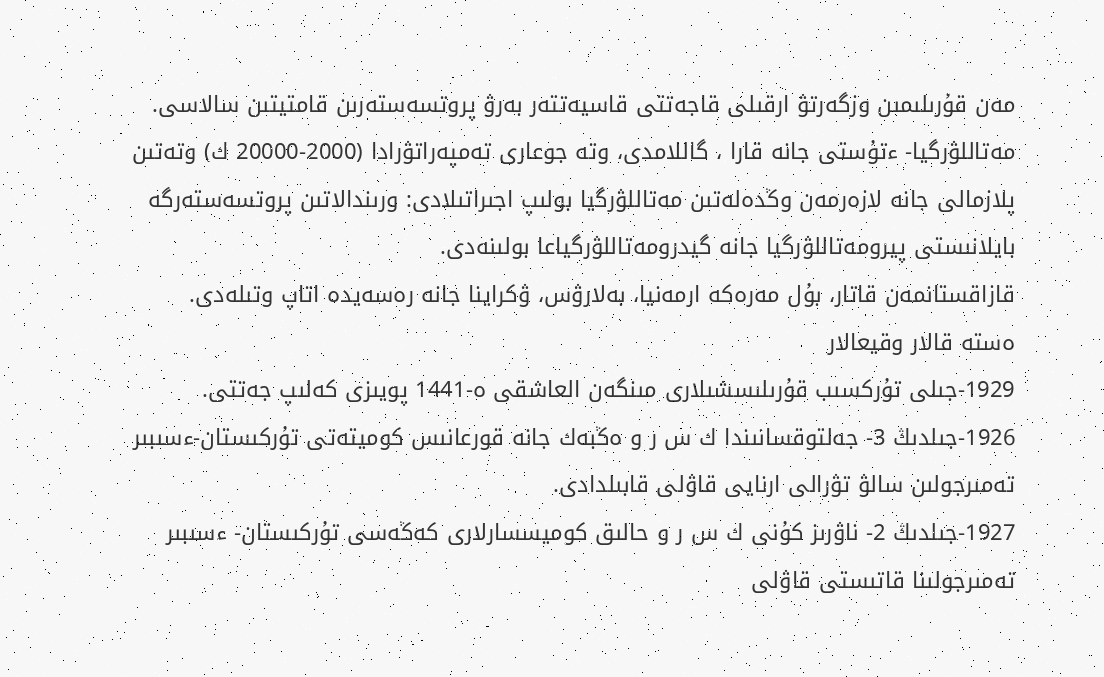مەن قۇرىلىمىن وزگەرتۋ ارقىلى قاجەتتى قاسيەتتەر بەرۋ پروتسەستەرىن قامتيتىن سالاسى.
مەتاللۋرگيا- ءتۇستى جانە قارا ، گاللامدى، وتە جوعارى تەمپەراتۋرادا (2000-20000 ك) وتەتىن پلازمالى جانە لازەرمەن وڭدەلەتىن مەتاللۋرگيا بولىپ اجىراتىلادى: ورىندالاتىن پروتسەستەرگە بايلانىستى پيرومەتاللۋرگيا جانە گيدرومەتاللۋرگياعا بولىنەدى.
قازاقستانمەن قاتار، بۇل مەرەكە ارمەنيا، بەلارۋس، ۋكراينا جانە رەسەيدە اتاپ وتىلەدى.
ەستە قالار وقيعالار
1929-جىلى تۇركسىب قۇرىلىسشىلارى مىنگەن العاشقى ە-1441 پويىزى كەلىپ جەتتى.
1926-جىلدىڭ 3- جەلتوقسانىندا ك س ر و ەڭبەك جانە قورعانىس كوميتەتى تۇركىستان-ءسىبىر تەمىرجولىن سالۋ تۋرالى ارنايى قاۋلى قابىلدادى.
1927-جىلدىڭ 2- ناۋرىز كۇنى ك س ر و حالىق كوميسسارلارى كەڭەسى تۇركىستان- ءسىبىر تەمىرجولىنا قاتىستى قاۋلى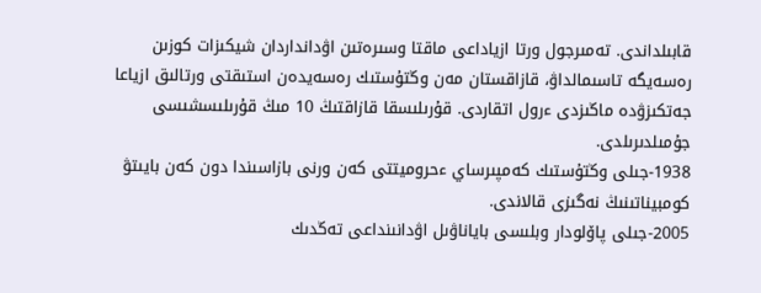قابىلداندى. تەمىرجول ورتا ازياداعى ماقتا وسىرەتىن اۋدانداردان شيكىزات كوزىن رەسەيگە تاسىمالداۋ، قازاقستان مەن وڭتۇستىك رەسەيدەن استىقتى ورتالىق ازياعا جەتكىزۋدە ماڭىزدى ءرول اتقاردى. قۇرىلىسقا قازاقتىڭ 10 مىڭ قۇرىلىسشىسى جۇمىلدىرىلدى.
1938-جىلى وڭتۇستىك كەمپىرساي ءحروميتتى كەن ورنى بازاسىندا دون كەن بايىتۋ كومبيناتىنىڭ نەگىزى قالاندى.
2005-جىلى پاۆلودار وبلىسى باياناۋىل اۋدانىنداعى تەڭدىك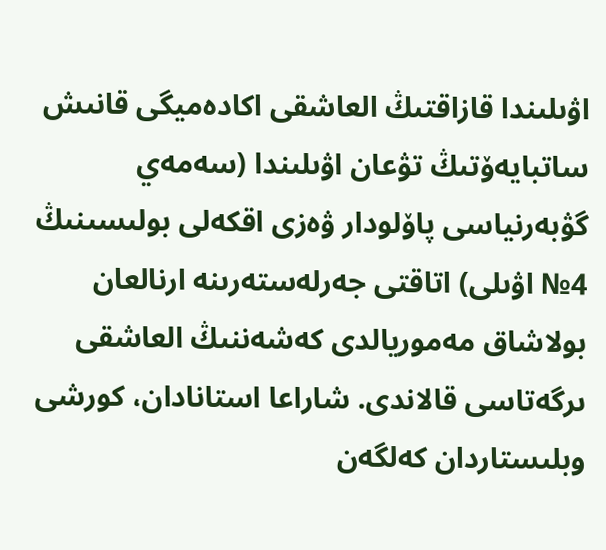اۋىلىندا قازاقتىڭ العاشقى اكادەميگى قانىش ساتبايەۆتىڭ تۋعان اۋىلىندا (سەمەي گۋبەرنياسى پاۆلودار ۋەزى اقكەلى بولىسىنىڭ 4№ اۋىلى) اتاقتى جەرلەستەرىنە ارنالعان بولاشاق مەموريالدى كەشەننىڭ العاشقى ىرگەتاسى قالاندى. شاراعا استانادان، كورشى وبلىستاردان كەلگەن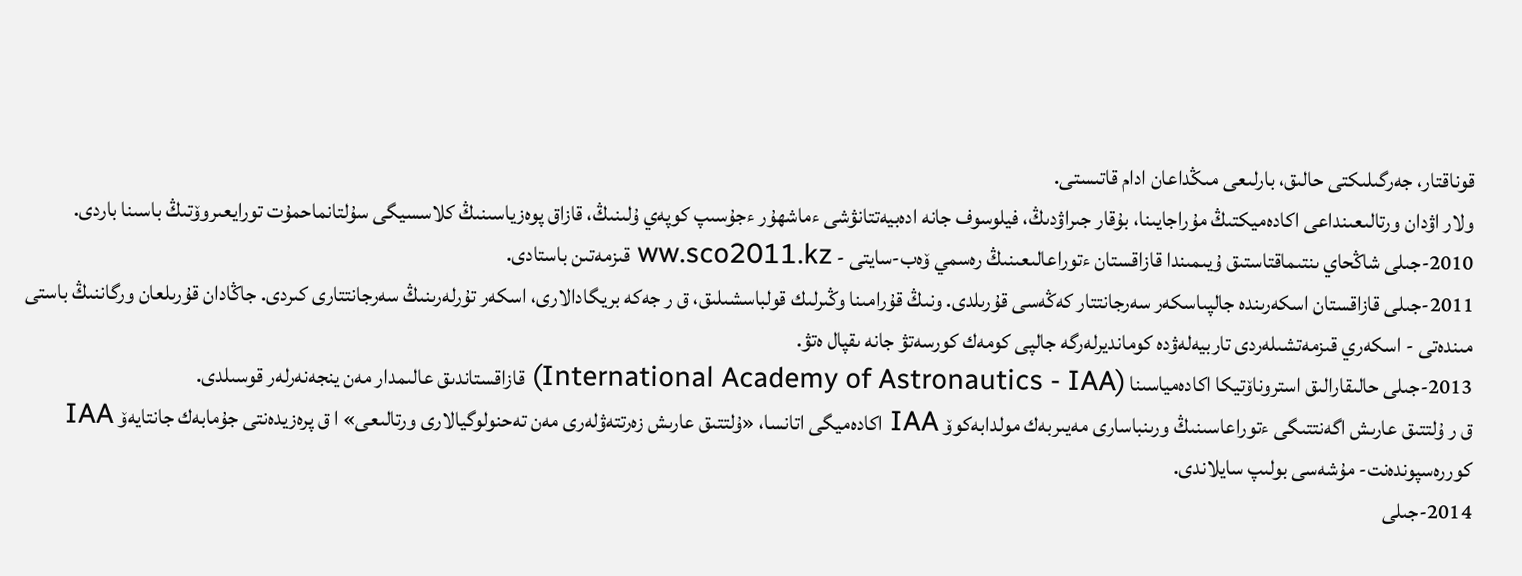قوناقتار، جەرگىلىكتى حالىق، بارلىعى مىڭداعان ادام قاتىستى.
ولار اۋدان ورتالىعىنداعى اكادەميكتىڭ مۇراجايىنا، بۇقار جىراۋدىڭ، فيلوسوف جانە ادەبيەتتانۋشى ءماشھۇر ءجۇسىپ كوپەي ۇلىنىڭ، قازاق پوەزياسىنىڭ كلاسسيگى سۇلتانماحمۇت تورايعىروۆتىڭ باسىنا باردى.
2010-جىلى شاڭحاي ىنتىماقتاستىق ۇيىمىندا قازاقستان ءتوراعالىعىنىڭ رەسمي ۆەب-سايتى - ww.sco2011.kz قىزمەتىن باستادى.
2011-جىلى قازاقستان اسكەرىندە جالپىاسكەر سەرجانتتار كەڭەسى قۇرىلدى. ونىڭ قۇرامىنا وڭىرلىك قولباسشىلىق، ق ر جەكە بريگادالارى، اسكەر تۇرلەرىنىڭ سەرجانتتارى كىردى. جاڭادان قۇرىلعان ورگاننىڭ باستى مىندەتى - اسكەري قىزمەتشىلەردى تاربيەلەۋدە كومانديرلەرگە جالپى كومەك كورسەتۋ جانە ىقپال ەتۋ.
2013-جىلى حالىقارالىق استروناۆتيكا اكادەمياسىنا (International Academy of Astronautics - IAA) قازاقستاندىق عالىمدار مەن ينجەنەرلەر قوسىلدى.
ق ر ۇلتتىق عارىش اگەنتتىگى ءتوراعاسىنىڭ ورىنباسارى مەيىربەك مولدابەكوۆ IAA اكادەميگى اتانسا، «ۇلتتىق عارىش زەرتتەۋلەرى مەن تەحنولوگيالارى ورتالىعى» ا ق پرەزيدەنتى جۇمابەك جانتايەۆ IAA كوررەسپوندەنت- مۇشەسى بولىپ سايلاندى.
2014-جىلى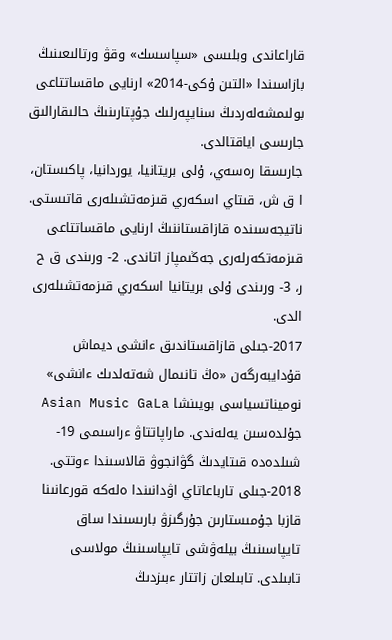قاراعاندى وبلىسى «سپاسسك» وقۋ ورتالىعىنىڭ بازاسىندا «التىن ۇكى-2014» ارنايى ماقساتتاعى بولىمشەلەردىڭ سنايپەرلىك جۇپتارىنىڭ حالىقارالىق جارىسى اياقتالدى.
جارىسقا رەسەي، ۇلى بريتانيا، يوردانيا، پاكىستان، ا ق ش، قىتاي اسكەري قىزمەتشىلەرى قاتىستى.
ناتيجەسىندە قازاقستاننىڭ ارنايى ماقساتتاعى قىزمەتكەرلەرى جەڭىمپاز اتاندى. 2- ورىندى ق ح ر، 3- ورىندى ۇلى بريتانيا اسكەري قىزمەتشىلەرى الدى.
2017-جىلى قازاقستاندىق ءانشى ديماش قۇدايبەرگەن «ەڭ تانىمال شەتەلدىك ءانشى» نوميناتسياسى بويىنشا Asian Music GaLa جۇلدەسىن يەلەندى. ماراپاتتاۋ ءراسىمى 19- شىلدەدە قىتايدىڭ گۋانجوۋ قالاسىندا ءوتتى.
2018-جىلى تارباعاتاي اۋدانىندا ەلەكە قورعانىنا قازبا جۇمىستارىن جۇرگىزۋ بارىسىندا ساق تايپاسىنىڭ بيلەۋشى تايپاسىنىڭ مولاسى تابىلدى. تابىلعان زاتتار ءبىزدىڭ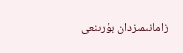زامانىمىزدان بۇرىنعى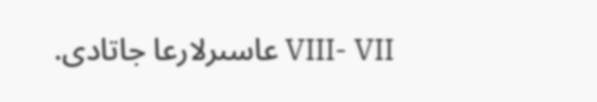VIII- VII عاسىرلارعا جاتادى.